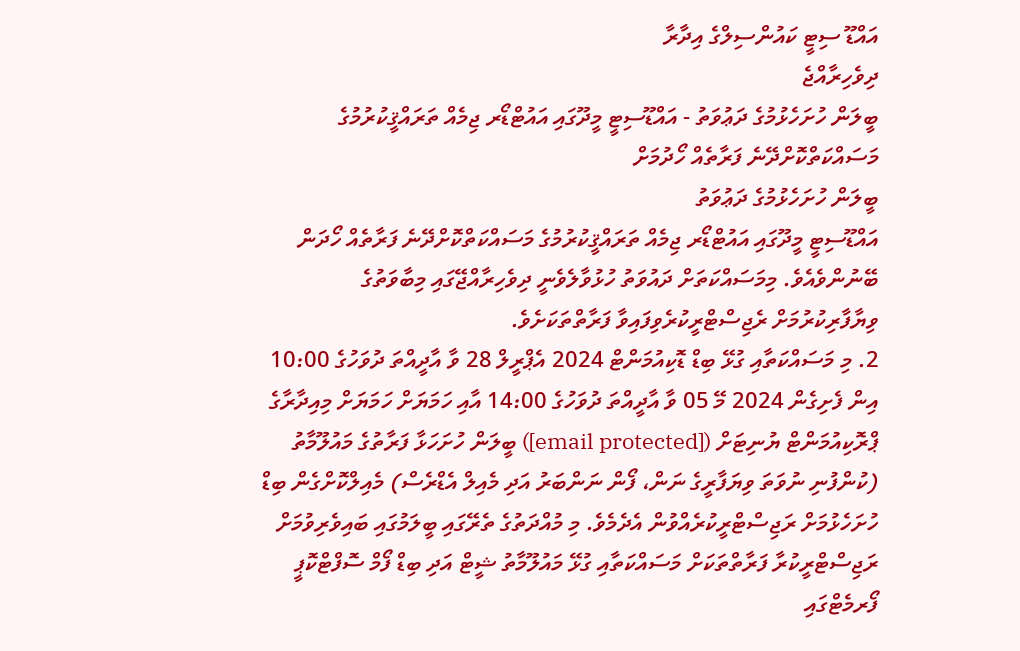އައްޑޫ ސިޓީ ކައުންސިލްގެ އިދާރާ
ދިވެހިރާއްޖެ
ބީލަން ހުށަހެޅުމުގެ ދަޢުވަތު - އައްޑޫސިޓީ މީދޫގައި އައުޓްޑޯރ ޖިމެއް ތަރައްޤީކުރުމުގެ މަސައްކަތްކޮށްދޭނެ ފަރާތެއް ހޯދުމަށް
ބީލަން ހުށަހެޅުމުގެ ދަޢުވަތު
އައްޑޫސިޓީ މީދޫގައި އައުޓްޑޯރ ޖިމެއް ތަރައްޤީކުރުމުގެ މަސައްކަތްކޮށްދޭނެ ފަރާތެއް ހޯދަން ބޭނުންވެއެވެ. މިމަސައްކަތަށް ދައުވަތު ހުޅުވާލެވެނީ ދިވެހިރާއްޖޭގައި މިބާވަތުގެ ވިޔާފާރިކުރުމަށް ރެޖިސްޓްރީކުރެވިފައިވާ ފަރާތްތަކަށެވެ.
2. މި މަސައްކަތާއި ގުޅޭ ބިޑް ޑޮކިއުމަންޓް 2024 އެޕްރީލް 28 ވާ އާދީއްތަ ދުވަހުގެ 10:00 އިން ފެށިގެން 2024 މޭ 05 ވާ އާދީއްތަ ދުވަހުގެ 14:00 އާއި ހަމަޔަށް ހަމަޔަށް މިއިދާރާގެ ޕްރޮކިއުމަންޓް ޔުނިޓަށް ([email protected]) ބީލަން ހުށަހަޅާ ފަރާތުގެ މައުލޫމާތު (ކުންފުނި ނުވަތަ ވިޔަފާރީގެ ނަން، ފޯން ނަންބަރު އަދި މެއިލް އެޑްރެސް) މެއިލްކޮށްގެން ބިޑް ހުށަހެޅުމަށް ރަޖިސްޓްރީކުރެއްވުން އެދެމެވެ. މި މުއްދަތުގެ ތެރޭގައި ބީލަމުގައި ބައިވެރިވުމަށް ރަޖިސްޓްރީކުރާ ފަރާތްތަކަށް މަސައްކަތާއި ގުޅޭ މައުލޫމާތު ޝީޓް އަދި ބިޑް ފޯމް ސޮފްޓްކޮޕީ ފޯރމެޓްގައި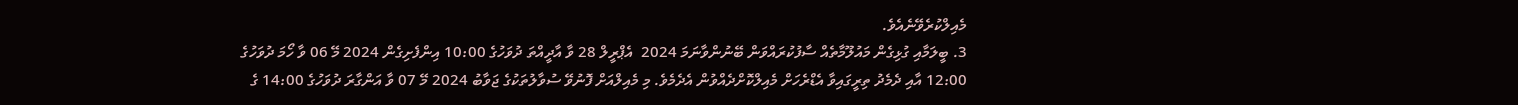މެއިލްކުރެވޭނެއެވެ.
3. ބީލަމާއި ގުޅިގެން މައުލޫމާތެއް ސާފުކުރައްވަން ބޭނުންވާނަމަ 2024  އެޕްރީލް 28 ވާ އާދީއްތަ ދުވަހުގެ 10:00 އިންފެށިގެން 2024 މޭ 06 ވާ ހޯމަ ދުވަހުގެ 12:00 އާއި ދެމެދު ތިރީގައިވާ އެޑްރެހަށް މެއިލްކޮށްދެއްވުން އެދެމެވެ. މި މެއިލްއަށް ފޮނުވޭ ސުވާލުތަކުގެ ޖަވާބު 2024 މޭ 07 ވާ އަންގާރަ ދުވަހުގެ 14:00 ގެ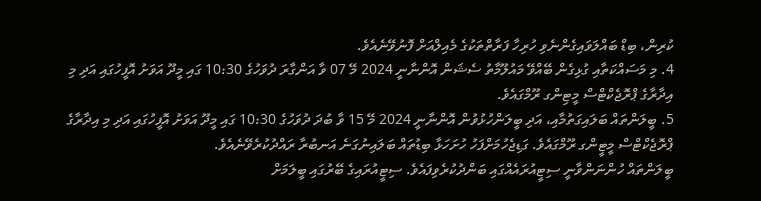ކުރިން، ބިޑް ބައްލަވައިގެންނެވި ހުރިހާ ފަރާތްތަކުގެ މެއިލްއަށް ފޮނުވޭނެއެވެ.
4. މި މަސައްކަތާއި ގުޅިގެން ބޭއްވޭ މައުލޫމާތު ސެޝަން އޮންނާނީ 2024 މޭ 07 ވާ އަންގާރަ ދުވަހުގެ 10:30 ގައި މީދޫ އަވަށު އޮފީހުގައި އަދި މި އިދާރާގެ ޕްރޮޖެކްޓްސް މީޓިންގ ރޫމްގައެވެ.
5. ބީލަންތައް ބަލައިގަތުމާއި، އަދި ބީލަންހުޅުވުން އޮންނާނީ 2024 މޭ 15 ވާ ބުދަ ދުވަހުގެ 10:30 ގައި މީދޫ އަވަށު އޮފީހުގައި އަދި މި އިދާރާގެ ޕްރޮޖެކްޓްސް މީޓީންގ ރޫމްގައެވެ. ގަޑިޖެހުމަށްފަހު ހުށަހަޅާ ބިޑުތައް ބަލައިނުގަނެ އަނބުރާ ރައްދުކުރެވޭނެއެވެ.
ބީލަންތައް ހުންނަންވާނީ ސިޓީއުރައެއްގައި ބަންދުކުރެވިފައެވެ. ސިޓީއުރައިގެ ބޭރުގައި ބީލަމަށް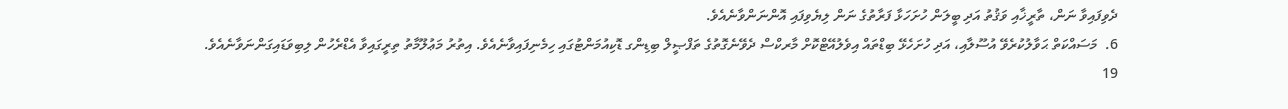ދެވިފައިވާ ނަން، ތާރީޚާއި ވަޤުތު އަދި ބީލަން ހުށަހަޅާ ފަރާތުގެ ނަން ލިޔެވިފައި އޮންނަންވާނެއެވެ.
6.  މަސައްކަތް ޙަވާލުކުރެވޭ އުސޫލާއި، އަދި ހުށަހެޅޭ ބިޑްތައް އިވެލުއޭޓްކޮށް މާރކްސް ދެވޭނެގޮތުގެ ތަފްޞީލް ބިޑިންގ ޑޮކިއުމަންޓުގައި ހިމެނިފައިވާނެއެވެ. އިތުރު މަޢުލޫމާތު ތިރީގައިވާ އެޑްރެހުން ލިބިވަޑައިގަންނަވާނެއެވެ.
19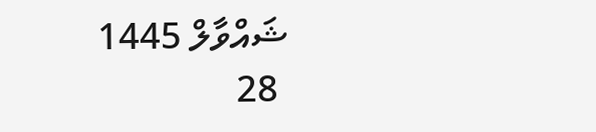ޝައްވާލް 1445
 28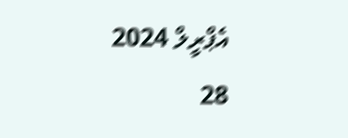އެޕްރީލް 2024
28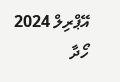އޭޕްރިލް 2024
ހޯދާ